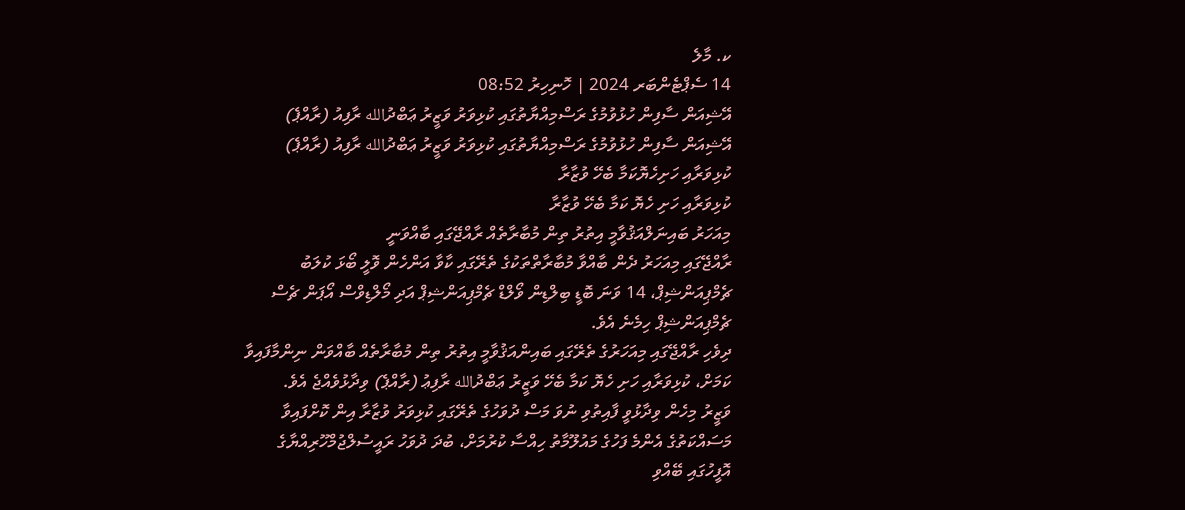ކ. މާލެ
14 ސެޕްޓެންބަރ 2024 | ހޮނިހިރު 08:52
އޭޝިއަން ސާފިން ހުޅުވުމުގެ ރަސްމިއްޔާތުގައި ކުޅިވަރު ވަޒީރު ޢަބްދުالله ރާފިއު (ރާއްޕެ)
އޭޝިއަން ސާފިން ހުޅުވުމުގެ ރަސްމިއްޔާތުގައި ކުޅިވަރު ވަޒީރު ޢަބްދުالله ރާފިއު (ރާއްޕެ)
ކުޅިވަރާއި ހަށިހެޔޮކަމާ ބެހޭ ވުޒާރާ
ކުޅިވަރާއި ހަށި ހެޔޮ ކަމާ ބެހޭ ވުޒާރާ
މިއަހަރު ބައިނަލްއަޤުވާމީ އިތުރު ތިން މުބާރާތެއް ރާއްޖޭގައި ބާއްވަނީ
ރާއްޖޭގައި މިއަހަރު ދެން ބާއްވާ މުބާރާތްތަކުގެ ތެރޭގައި ކާވާ އަންހެން ވޮލީ ބޯޅަ ކުލަބު ޗެމްޕިއަންޝިޕް، 14 ވަނަ ބޮޑީ ބިލްޑިން ވޯލްޑް ޗެމްޕިއަންޝިޕް އަދި މޯލްޑިވްސް އޯޕަން ޗެސް ޗެމްޕިއަންޝިޕް ހިމެނެ އެވެ.
ދިވެހި ރާއްޖޭގައި މިއަހަރުގެ ތެރޭގައި ބައިންއަޤުވާމީ އިތުރު ތިން މުބާރާތެއް ބާއްވަން ނިންމާފައިވާ ކަމަށް، ކުޅިވަރާއި ހަށި ހެޔޮ ކަމާ ބެހޭ ވަޒީރު ޢަބްދުالله ރާފިޢު (ރާއްޕެ) ވިދާޅުވެއްޖެ އެވެ.
ވަޒީރު މިހެން ވިދާޅުވީ ފާއިތުވި ނުވަ މަސް ދުވަހުގެ ތެރޭގައި ކުޅިވަރު ވުޒާރާ އިން ކޮށްފައިވާ މަސައްކަތުގެ އެންމެ ފަހުގެ މައުލޫމާތު ހިއްސާ ކުރުމަށް، ބުދަ ދުވަހު ރައީސުލްޖުމްހޫރިއްޔާގެ އޮފީހުގައި ބޭއްވި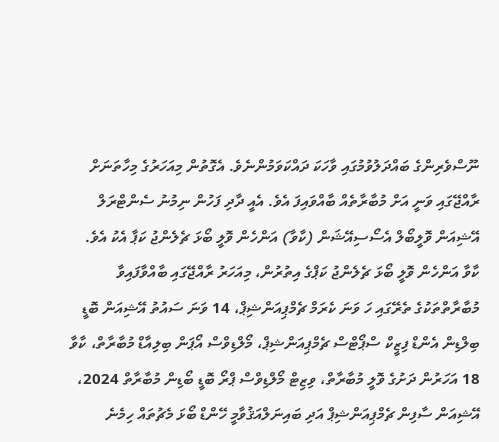ނޫސްވެރިންގެ ބައްދަލުވުމުގައި ވާހަކަ ދައްކަވަމުންނެވެ. އެގޮތުން މިއަހަރުގެ މިހާތަނަށް ރާއްޖޭގައި ވަނީ އަށް މުބާރާތެއް ބާއްވައިފަ އެވެ. އެއީ ދާދި ފަހުން ނިމުނު ސެންޓްރަލް އޭޝިއަން ވޮލީބޯލް އެސޯސިއޭޝަން (ކާވާ) އަންހެން ވޮލީ ބޯޅަ ޗެލެންޖު ކަޕާ އެކު އެވެ.
ކާވާ އަންހެން ވޮލީ ބޯޅަ ޗެލެންޖު ކަޕްގެ އިތުރުން، މިއަހަރު ރާއްޖޭގައި ބާއްވާފައިވާ މުބާރާތްތަކުގެ ތެރޭގައި ހަ ވަނަ ކެރަމް ޗެމްޕިއަންޝިޕް، 14 ވަނަ ސައުތު އޭޝިއަން ބޮޑީ ބިލްޑިން އެންޑް ފިޒީކް ސްޕޯޓްސް ޗެމްޕިއަންޝިޕް، މޯލްޑިވްސް އޯޕަން ބިލިއާޑް މުބާރާތް، ކާވާ 18 އަހަރުން ދަށުގެ ވޮލީ މުބާރާތް، ވިޒިޓް މޯލްޑިވްސް ޕްރޯ ބޮޑީ ބޯޑިން މުބާރާތް 2024، އޭޝިއަން ސާފިން ޗެމްޕިއަންޝިޕް އަދި ބައިނަލްއަޤުވާމީ ހޭންޑް ބޯޅަ މެޗުތައް ހިމެނެ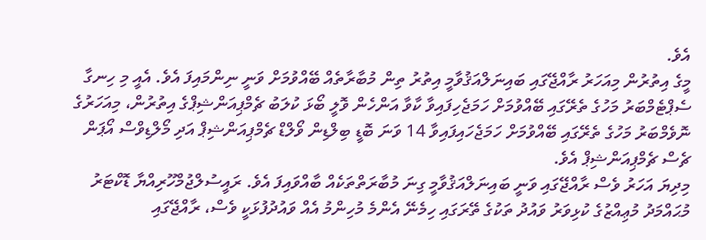އެވެ.
މީގެ އިތުރުން މިއަހަރު ރާއްޖޭގައި ބައިނަލްއަޤުވާމީ އިތުރު ތިން މުބާރާތެއް ބޭއްވުމަށް ވަނީ ނިންމައިފަ އެވެ. އެއީ މި ހިނގާ ސެޕްޓެމްބަރު މަހުގެ ތެރޭގައި ބޭއްވުމަށް ހަމަޖެހިފައިވާ ކާވާ އަންހެން ވޮލީ ބޯޅަ ކުލަބު ޗެމްޕިއަންޝިޕްގެ އިތުރުން، މިއަހަރުގެ ނޮވެމްބަރު މަހުގެ ތެރޭގައި ބޭއްވުމަށް ހަމަޖެހައިފައިވާ 14 ވަނަ ބޮޑީ ބިލްޑިން ވޯލްޑް ޗެމްޕިއަންޝިޕް އަދި މޯލްޑިވްސް އޯޕަން ޗެސް ޗެމްޕިއަންޝިޕް އެވެ.
މިދިޔަ އަހަރު ވެސް ރާއްޖޭގައި ވަނީ ބައިނަލްއަޤުވާމީ ގިނަ މުބާރަތްތަކެއް ބާއްވައިފަ އެވެ. ރައީސުލްޖުމްހޫރިއްޔާ ޑޮކްޓަރު މުޙައްމަދު މުޢިއްޒުގެ ކުޅިވަރު ވައުދު ތަކުގެ ތޭރަގައި ހިމެނޭ އެންމެ މުހިންމު އެއް ވައުދުފުޅަކީ ވެސް، ރާއްޖޭގައި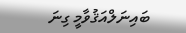ބައިނަލްއަޤުވާމީ ގިނަ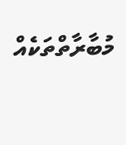މުބާރާތްތަކެއް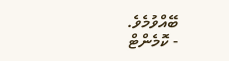ބޭއްވުމެވެ.
- ކޮމެންޓް